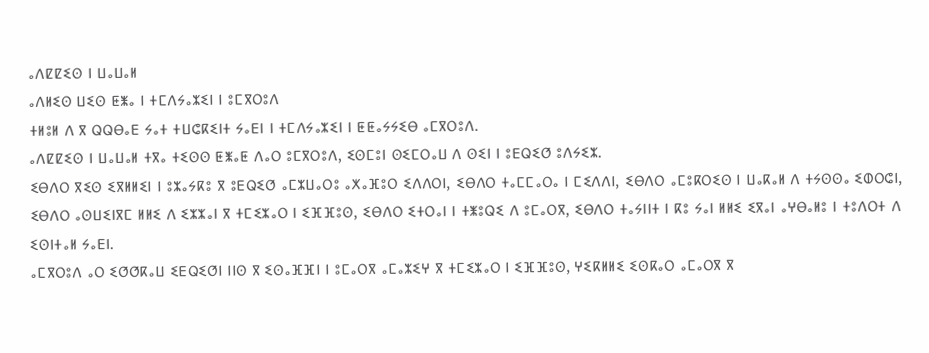ⴰⴷⵇⵇⵉⵙ ⵏ ⵡⴰⵡⴰⵍ
ⴰⴷⵍⵉⵙ ⵡⵉⵙ ⵟⵥⴰ ⵏ ⵜⵎⴷⵢⴰⵣⵉⵏ ⵏ ⵓⵎⴳⵔⵓⴷ
ⵜⵍⵓⵍ ⴷ ⴳ ⵕⵕⴱⴰⴹ ⵢⴰⵜ ⵜⵡⵛⴽⵉⵏⵜ ⵢⴰⴹⵏ ⵏ ⵜⵎⴷⵢⴰⵣⵉⵏ ⵏ ⵟⵟⴰⵢⵢⵉⴱ ⴰⵎⴳⵔⵓⴷ.
ⴰⴷⵇⵇⵉⵙ ⵏ ⵡⴰⵡⴰⵍ ⵜⴳⴰ ⵜⵉⵙⵙ ⵟⵥⴰⵟ ⴷⴰⵔ ⵓⵎⴳⵔⵓⴷ, ⵉⵙⵎⵓⵏ ⵙⵉⵎⵔⴰⵡ ⴷ ⵙⵉⵏ ⵏ ⵓⴹⵕⵉⵚ ⵓⴷⵢⵉⵣ.
ⵉⴱⴷⵔ ⴳⵉⵙ ⵉⴳⵍⵍⵉⵏ ⵏ ⵓⵣⴰⵢⴽⵓ ⴳ ⵓⴹⵕⵉⵚ ⴰⵎⵣⵡⴰⵔⵓ ⴰⵅⴰⴼⵓⵔ ⵉⴷⴷⵔⵏ, ⵉⴱⴷⵔ ⵜⴰⵎⵎⴰⵔⴰ ⵏ ⵎⵉⴷⴷⵏ, ⵉⴱⴷⵔ ⴰⵎⵓⴽⵔⵉⵙ ⵏ ⵡⴰⴽⴰⵍ ⴷ ⵜⵢⵙⵙⴰ ⵉⵀⵔⵛⵏ, ⵉⴱⴷⵔ ⴰⵙⵡⵉⵏⴳⵎ ⵍⵍⵉ ⴷ ⵉⵣⵣⴰⵏ ⴳ ⵜⵎⵉⵣⴰⵔ ⵏ ⵉⴼⴼⵓⵙ, ⵉⴱⴷⵔ ⵉⵜⵔⴰⵏ ⵏ ⵜⵥⵓⵕⵉ ⴷ ⵓⵎⴰⵔⴳ, ⵉⴱⴷⵔ ⵜⴰⵢⵏⵏⵜ ⵏ ⴽⵓ ⵢⴰⵏ ⵍⵍⵉ ⵉⴳⴰⵏ ⴰⵖⴱⴰⵍⵓ ⵏ ⵜⵓⴷⵔⵜ ⴷ ⵉⵙⵏⵜⴰⵍ ⵢⴰⴹⵏ.
ⴰⵎⴳⵔⵓⴷ ⴰⵔ ⵉⵚⵚⴽⴰⵡ ⵉⴹⵕⵉⵚⵏ ⵏⵏⵙ ⴳ ⵉⵙⴰⴼⴼⵏ ⵏ ⵓⵎⴰⵔⴳ ⴰⵎⴰⵣⵉⵖ ⴳ ⵜⵎⵉⵣⴰⵔ ⵏ ⵉⴼⴼⵓⵙ, ⵖⵉⴽⵍⵍⵉ ⵉⵙⴽⴰⵔ ⴰⵎⴰⵔⴳ ⴳ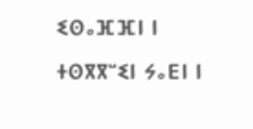ⵉⵙⴰⴼⴼⵏ ⵏ ⵜⵙⴳⴳⵯⵉⵏ ⵢⴰⴹⵏ ⵏ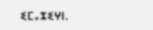ⵉⵎⴰⵣⵉⵖⵏ.